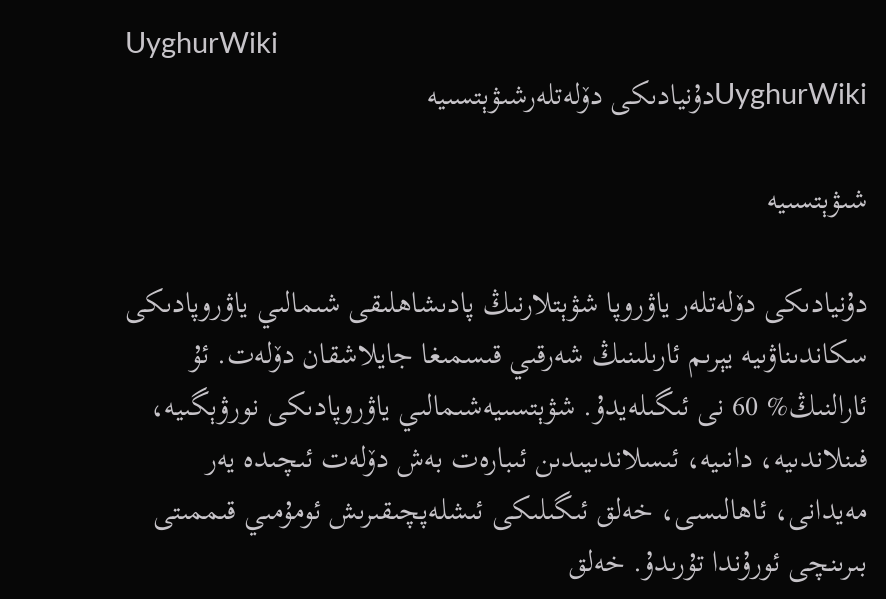UyghurWiki
UyghurWikiدۇنيادىكى دۆلەتلەرشىۋېتسىيە

شىۋېتسىيە

دۇنيادىكى دۆلەتلەر ياۋروپا شۋېتلارنىڭ پادىشاھلىقى شىمالىي ياۋروپادىكى سكاندىناۋىيە يېرىم ئارىلىنىڭ شەرقىي قىسمىغا جايلاشقان دۆلەت. ئۇ ئارالنىڭ% 60 نى ئىگىلەيدۇ. شۋېتسىيەشىمالىي ياۋروپادىكى نورۋېگىيە، فىنلاندىيە، دانىيە، ئىسلاندىيىدىن ئىبارەت بەش دۆلەت ئىچىدە يەر مەيدانى، ئاھالىسى، خەلق ئىگىلىكى ئىشلەپچىقىرىش ئومۇمىي قىممىتى بىرىنچى ئورۇندا تۇرىدۇ. خەلق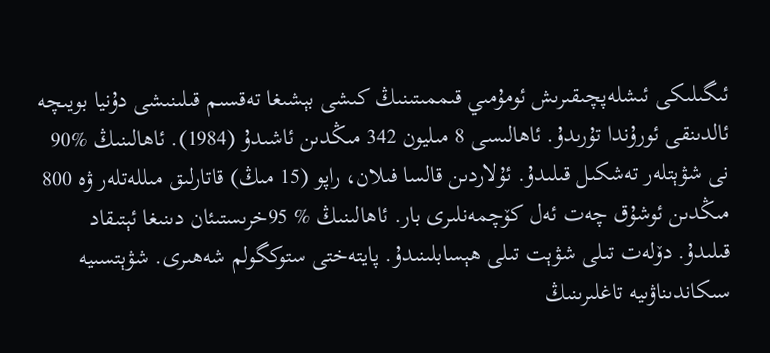ئىگىلىكى ئىشلەپچىقىرىش ئومۇمىي قىممىتىنىڭ كىشى بېشىغا تەقسىم قىلىنىشى دۇنيا بويىچە ئالدىنقى ئورۇندا تۇرىدۇ. ئاھالىسى 8 مىليون 342 مىڭدىن ئاشىدۇ (1984). ئاھالىنىڭ %90 نى شۋېتلەر تەشكىل قىلىدۇ. ئۇلاردىن قالسا فىلان، راپو (15 مىڭ) قاتارلىق مىللەتلەر ۋە 800 مىڭدىن ئوشۇق چەت ئەل كۆچمەنلىرى بار. ئاھالىنىڭ % 95خرىستىئان دىنىغا ئېتىقاد قىلىدۇ. دۆلەت تىلى شۋېت تىلى ھېسابلىنىدۇ. پايتەختى ستوكگولم شەھىرى. شۋېتسىيە سىكاندىناۋىيە تاغلىرىنىڭ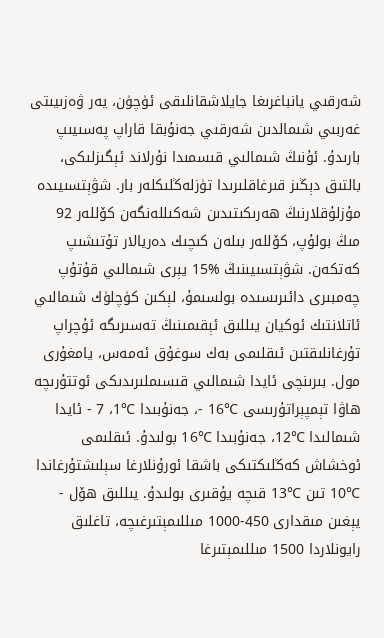شەرقىي يانباغرىغا جايلاشقانلىقى ئۈچۈن، يەر ۋەزىيىتى غەربىي شىمالدىن شەرقىي جەنۇبقا قاراپ پەسىيىپ بارىدۇ. ئۇنىڭ شىمالىي قىسمىدا نۇرلاند ئېگىزلىكى، بالتىق دېڭىز قىرغاقلىرىدا تۈزلەڭلىكلەر بار. شۋېتسىيىدە مۇزلۇقلارنىڭ ھەرىكىتىدىن شەكىللەنگەن كۆللەر 92 مىڭ بولۇپ، كۆللەر بىلەن كىچىك دەريالار تۇتىشىپ كەتكەن. شۋېتسىيىنىڭ %15 يېرى شىمالىي قۇتۇپ چەمبىرى دائىرىسىدە بولسىمۇ، لېكىن كۈچلۈك شىمالىي ئاتلانتىك ئوكيان يىللىق ئېقىمىنىڭ تەسىرىگە ئۇچراپ تۇرغانلىقتىن ئىقلىمى بەك سوغۇق ئەمەس، يامغۇرى مول. بىرىنچى ئايدا شىمالىي قىسىملىرىدىكى ئوتتۇرىچە ھاۋا تېمپېراتۇرىسى ℃16 -، جەنۇبىدا ℃1، 7 - ئايدا شىمالىدا ℃12، جەنۇبىدا ℃16 بولىدۇ. ئىقلىمى ئوخشاش كەڭلىكتىكى باشقا ئورۇنلارغا سېلىشتۇرغاندا ℃10 تىن ℃13 قىچە يۇقىرى بولىدۇ. يىللىق ھۆل - يېغىن مىقدارى 450-1000 مىللىمېتىرغىچە، تاغلىق رايونلاردا 1500 مىللىمېتىرغا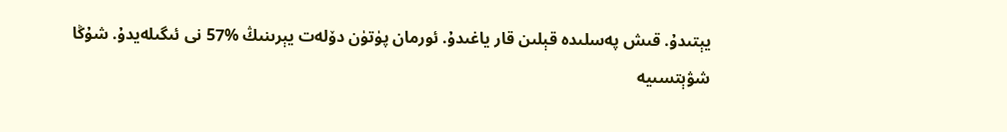يېتىدۇ. قىش پەسلىدە قېلىن قار ياغىدۇ. ئورمان پۈتۈن دۆلەت يېرىنىڭ %57 نى ئىگىلەيدۇ. شۇڭا شۋېتسىيە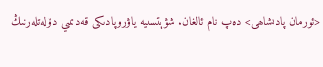<ئورمان پادىشاھى> دەپ نام ئالغان. شۋېتسىيە ياۋروپادىكى قەدىمىي دۆلەتلەرنىڭ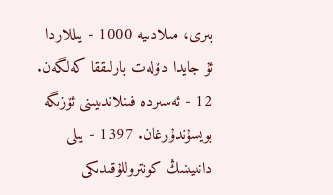بىرى، مىلادىيە 1000 - يىللاردا ئۇ جايدا دۆلەت بارلىققا كەلگەن. 12 - ئەسىردە فىنلاندىيىنى ئۆزىگە بويسۇندۇرغان. 1397 - يىلى دانىيىنىڭ كونتروللۇقىدىكى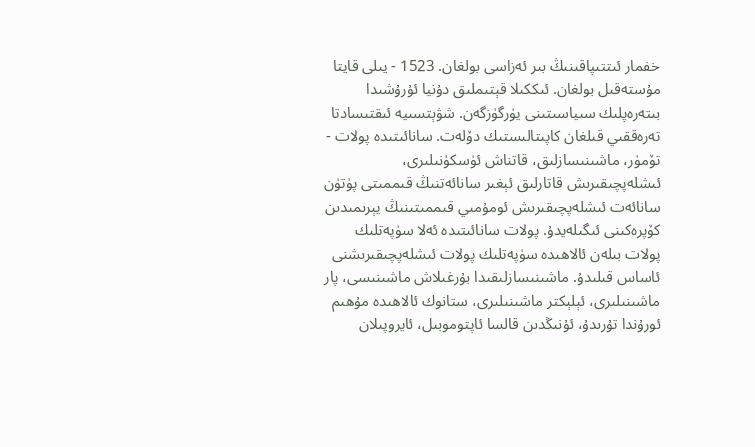خفمار ئىتتىپاقىنىڭ بىر ئەزاسى بولغان. 1523 - يىلى قايتا مۇستەقىل بولغان. ئىككىلا قېتىملىق دۇنيا ئۇرۇشىدا بىتەرەپلىك سىياسىتىنى يۈرگۈزگەن. شۋېتسىيە ئىقتىسادتا تەرەققىي قىلغان كاپىتالىستىك دۆلەت. سانائىتىدە پولات - تۆمۈر، ماشىنىسازلىق، قاتناش ئۈسكۈنىلىرى، ئىشلەپچىقىرىش قاتارلىق ئېغىر سانائەتنىڭ قىممىتى پۈتۈن سانائەت ئىشلەپچىقىرىش ئومۇمىي قىممىتىنىڭ يېرىمىدىن كۆپرەكىنى ئىگىلەيدۇ. پولات سانائىتىدە ئەلا سۈپەتلىك پولات بىلەن ئالاھىدە سۈپەتلىك پولات ئىشلەپچىقىرىشنى ئاساس قىلىدۇ. ماشىنىسازلىقىدا بۇرغىلاش ماشىنىسى، پار ماشىنىلىرى، ئېلېكتر ماشىنىلىرى، ستانوك ئالاھىدە مۇھىم ئورۇندا تۇرىدۇ، ئۇنىڭدىن قالسا ئاپتوموبىل، ئايروپىلان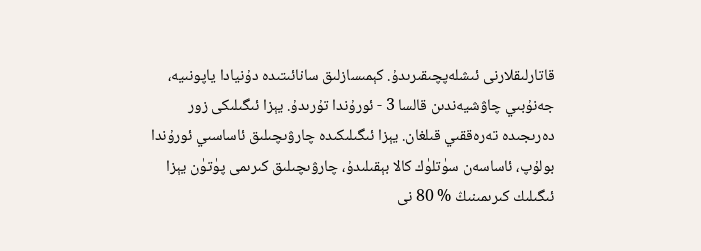قاتارلىقلارنى ئىشلەپچىقىرىدۇ. كېمىسازلىق سانائىتىدە دۇنيادا ياپونىيە، جەنۇبىي چاۋشيەندىن قالسا 3 - ئورۇندا تۇرىدۇ. يېزا ئىگىلىكى زور دەرىجىدە تەرەققىي قىلغان. يېزا ئىگىلىكىدە چارۋىچىلىق ئاساسىي ئورۇندا بولۇپ، ئاساسەن سۈتلۈك كالا بېقىلىدۇ، چارۋىچىلىق كىرىمى پۈتۈن يېزا ئىگىلىك كىرىمىنىڭ % 80 نى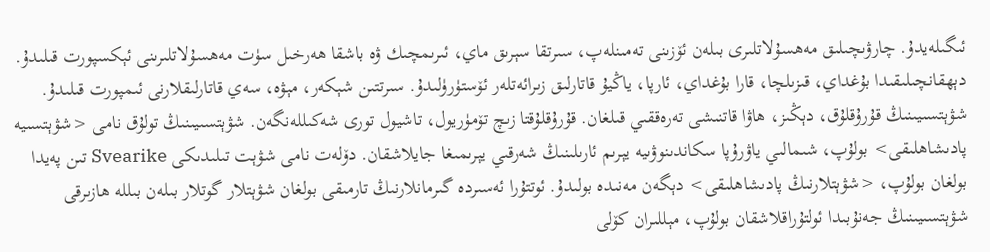ئىگىلەيدۇ. چارۋىچىلىق مەھسۇلاتلىرى بىلەن ئۆزىنى تەمىنلەپ، سىرتقا سېرىق ماي، ئىرىمچىك ۋە باشقا ھەرخىل سۈت مەھسۇلاتلىرىنى ئېكسپورت قىلىدۇ. دېھقانچىلىقىدا بۇغداي، قىزىلچا، قارا بۇغداي، ئارپا، ياڭيۇ قاتارلىق زىرائەتلەر ئۆستۈرۈلىدۇ. سىرتتىن شېكەر، مېۋە، سەي قاتارلىقلارنى ئىمپورت قىلىدۇ. شۋېتسىيىنىڭ قۇرۇقلۇق، دېڭىز، ھاۋا قاتنىشى تەرەققىي قىلغان. قۇرۇقلۇقتا زىچ تۆمۈريول، تاشيول تورى شەكىللەنگەن. شۋېتسىيىنىڭ تولۇق نامى <شۋېتسىيە پادىشاھلىقى> بولۇپ، شىمالىي ياۋرۇپا سكاندىنوۋىيە يېرىم ئارىلىنىڭ شەرقىي يېرىمىغا جايلاشقان. دۆلەت نامى شۋېت تىلىدىكى Svearike تىن پەيدا بولغان بولۇپ، <شۋېتلارنىڭ پادىشاھلىقى> دېگەن مەنىدە بولىدۇ. ئوتتۇرا ئەسىردە گىرمانلارنىڭ تارمىقى بولغان شۋېتلار گوتلار بىلەن بىللە ھازىرقى شۋېتسىيىنىڭ جەنۇبىدا ئولتۇراقلاشقان بولۇپ، مېللىران كۆلى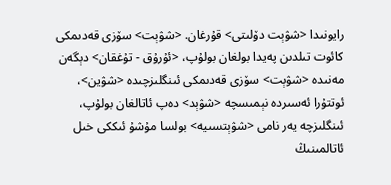رايونىدا <شۋېت دۆلىتى> قۇرغان. <شۋېت> سۆزى قەدىمكى كائوت تىلدىن پەيدا بولغان بولۇپ، <ئۇرۇق - تۇغقان> دېگەن مەنىدە <شۋېت> سۆزى قەدىمكى ئىنگلىزچىدە <شۋين>، ئوتتۇرا ئەسىردە نېمىسچە <شۋېد> دەپ ئاتالغان بولۇپ، ئىنگلىزچە يەر نامى <شۋېتسىيە> بولسا مۇشۇ ئىككى خىل ئاتالمىنىڭ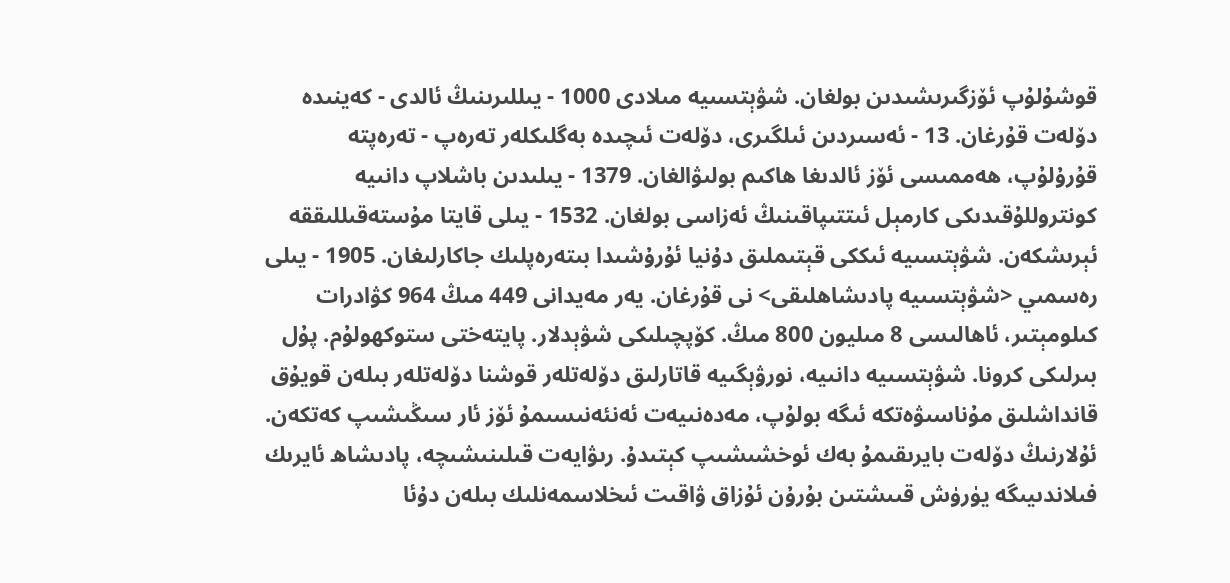قوشۇلۇپ ئۆزگىرىشىدىن بولغان. شۋېتسىيە مىلادى 1000 - يىللىرىنىڭ ئالدى - كەينىدە دۆلەت قۇرغان. 13 - ئەسىردىن ئىلگىرى، دۆلەت ئىچىدە بەگلىكلەر تەرەپ - تەرەپتە قۇرۇلۇپ، ھەممىسى ئۆز ئالدىغا ھاكىم بولىۋالغان. 1379 - يىلىدىن باشلاپ دانىيە كونتروللۇقىدىكى كارمېل ئىتتىپاقىنىڭ ئەزاسى بولغان. 1532 - يىلى قايتا مۇستەقىللىققە ئېرىشكەن. شۋېتسىيە ئىككى قېتىملىق دۇنيا ئۇرۇشىدا بىتەرەپلىك جاكارلىغان. 1905 - يىلى رەسمىي <شۋېتسىيە پادىشاھلىقى> نى قۇرغان. يەر مەيدانى 449 مىڭ 964 كۋادرات كىلومېتىر، ئاھالىسى 8 مىليون 800 مىڭ. كۆپچىلىكى شۋېدلار. پايتەختى ستوكھولۇم. پۇل بىرلىكى كرونا. شۋېتسىيە دانىيە، نورۋېگىيە قاتارلىق دۆلەتلەر قوشنا دۆلەتلەر بىلەن قويۇق قانداشلىق مۇناسىۋەتكە ئىگە بولۇپ، مەدەنىيەت ئەنئەنىسىمۇ ئۆز ئار سىڭىشىپ كەتكەن. ئۇلارنىڭ دۆلەت بايرىقىمۇ بەك ئوخشىشىپ كېتىدۇ. رىۋايەت قىلىنىشىچە، پادىشاھ ئايرىك فىلاندىيىگە يۈرۈش قىىشتىن بۇرۇن ئۇزاق ۋاقىت ئىخلاسمەنلىك بىلەن دۇئا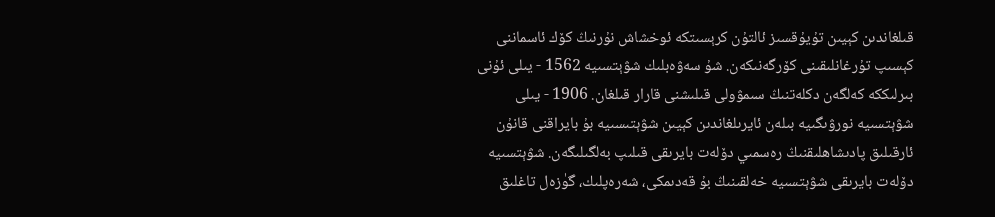قىلغاندىن كېيىن تۇيۇقسىز ئالتۇن كرېسىتكە ئوخشاش نۇرنىڭ كۆك ئاسماننى كېسىپ تۇرغانلىقىنى كۆرگەنىكەن. شۇ سەۋەبلىك شۋېتسىيە 1562 - يىلى ئۇنى بىرلىككە كەلگەن دكلەتنىڭ سىمۋولى قىلىشنى قارار قىلغان. 1906 - يىلى شۋېتسىيە نورۋىگىيە بىلەن ئايرىلغاندىن كېيىن شۋېتىسىيە بۇ بايراقنى قانۇن ئارقىلىق پادىشاھلىقنىڭ رەسمىي دۆلەت بايرىقى قىلىپ بەلگىلىگەن. شۋېتسىيە دۆلەت بايرىقى شۋېتسىيە خەلقىنىڭ بۇ قەدىمكى، شەرەپلىك، گۈزەل تاغلىق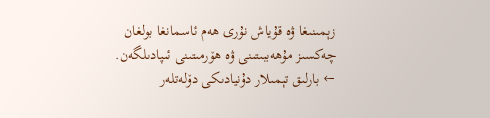زېمىنىغا ۋە قۇياش نۇرى ھەم ئاسمانغا بولغان چەكسىز مۇھەببىتىنى ۋە ھۆرمىتىنى ئىپادىلگەن.
← بارلىق تېمىلار دۇنيادىكى دۆلەتلەر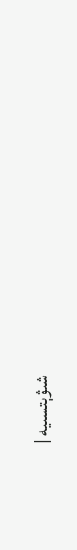شىۋېتسىيە |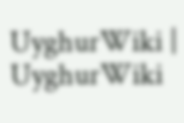UyghurWiki | UyghurWiki